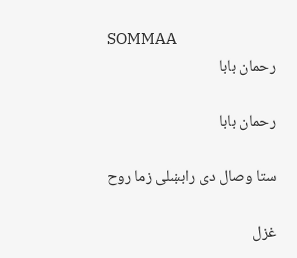SOMMAA
رحمان بابا

رحمان بابا

ستا وصال دی رابښلی زما روح

غزل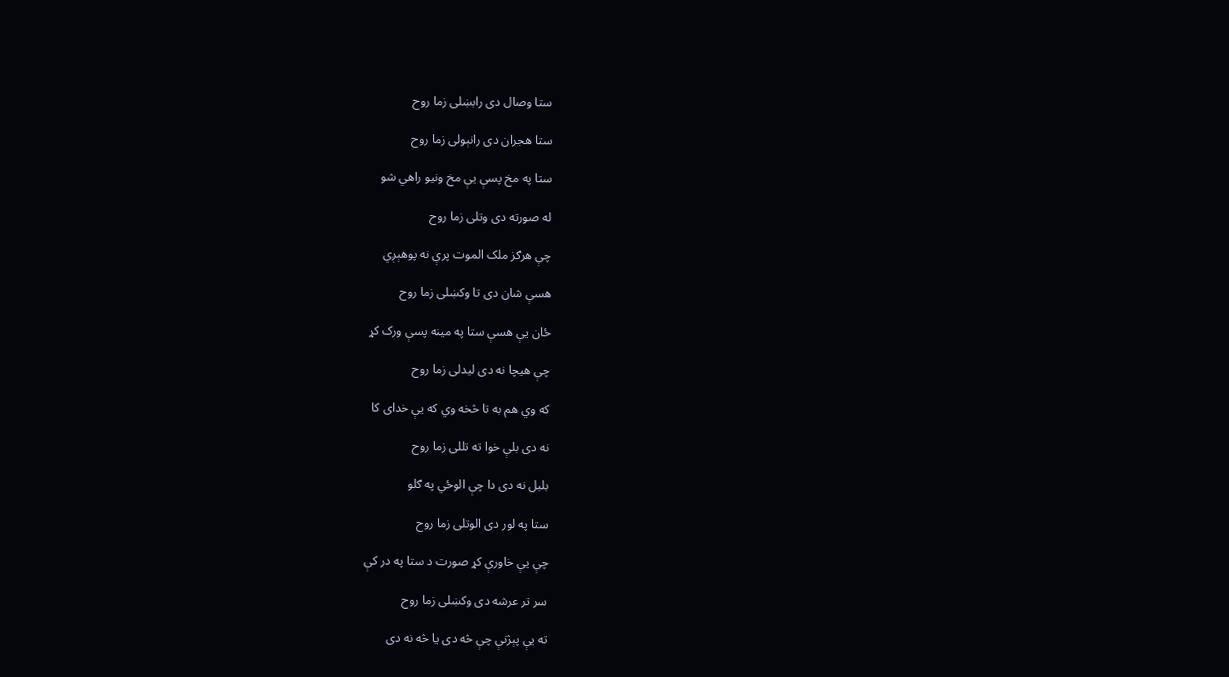ستا وصال دی رابښلی زما روح

ستا هجران دی رانېولی زما روح

ستا په مخ پسې يې مخ ونيو راهي شو

له صورته دی وتلی زما روح

چې هرګز ملک الموت پرې نه پوهېږي

هسې شان دی تا وکښلی زما روح

ځان يې هسې ستا په مينه پسې ورک کړ

چې هيچا نه دی ليدلی زما روح

که وي هم به تا څخه وي که يې خدای کا

نه دی بلې خوا ته تللی زما روح

بلبل نه دی دا چې الوځي په ګلو

ستا په لور دی الوتلی زما روح

چې يې خاورې کړ صورت د ستا په در کې

سر تر عرشه دی وکښلی زما روح

ته يې پېژنې چې څه دی يا څه نه دی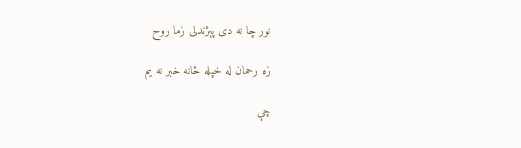نور چا نه دی پېژندلی زما روح

زه رحمان له خپله ځانه خبر نه يم

چې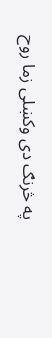په څرنګ دی وکښلی زما روح